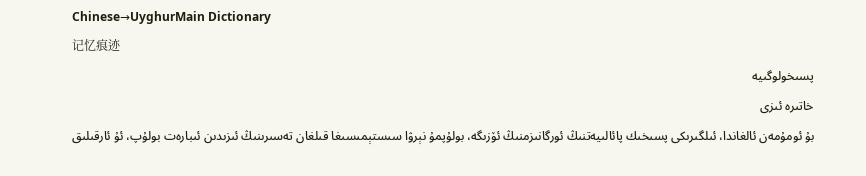Chinese→UyghurMain Dictionary
记忆痕迹
پسىخولوگىيە
خاتىرە ئىزى
بۇ ئومۇمەن ئالغاندا، ئىلگىرىكى پسىخىك پائالىيەتنىڭ ئورگانىزمنىڭ ئۆزىگە، بولۇپمۇ نېرۋا سىستېمىسىغا قىلغان تەسىرىنىڭ ئىزىدىن ئىبارەت بولۇپ، ئۇ ئارقىلىق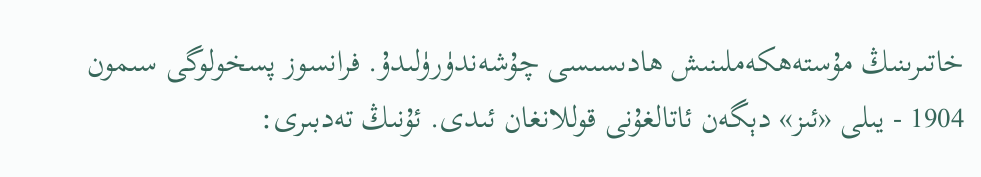خاتىرىنىڭ مۇستەھكەملىنىش ھادىسىسى چۇشەندۈرۈلىدۇ. فرانسوز پسخولوگى سىمون 1904 - يىلى «ئىز» دېگەن ئاتالغۇنى قوللانغان ئىدى. ئۇنىڭ تەدبىرى: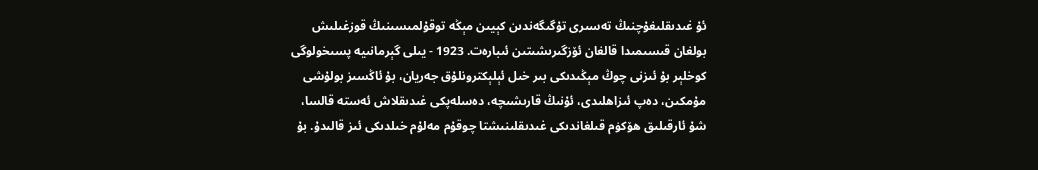ئۇ غىدىقلىغۇچنىڭ تەسىرى تۇگىگەندىن كېيىن مېڭە توقۇلمىسىنىڭ قوزغىلىش بولغان قىسىمىدا قالغان ئۆزگىرىشىتىن ئىبارەت. 1923 - يىلى گېرمانىيە پسىخولوگى كوخلېر بۇ ئىزنى چوڭ مېڭىدىكى بىر خىل ئېلېكترونلۇق جەريان، بۇ ئاڭسىز بولۇشى مۇمكىن، دەپ ئىزاھلىدى، ئۇنىڭ قارىشىچە، دەسلەپكى غىدىقلاش ئەستە قالسا، شۇ ئارقىلىق ھۆكۈم قىلغاندىكى غىدىقلىنىشتا چوقۇم مەلۇم خىلدىكى ئىز قالىدۇ. بۇ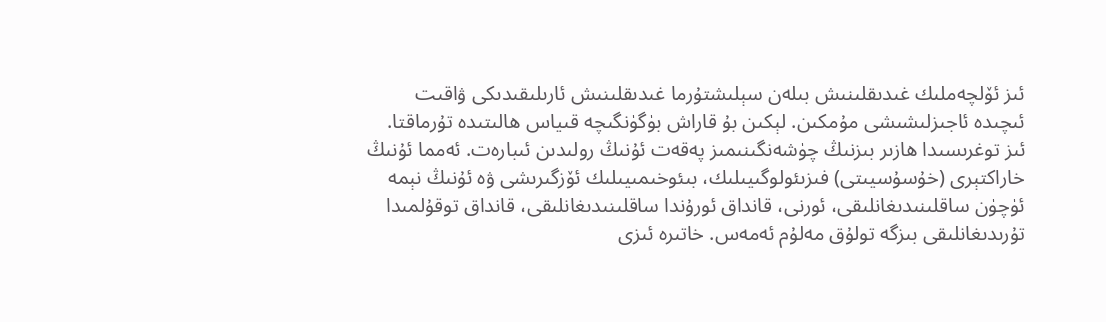ئىز ئۆلچەملىك غىدىقلىنىش بىلەن سېلىشتۇرما غىدىقلىنىش ئارىلىقىدىكى ۋاقىت ئىچىدە ئاجىزلىشىشى مۇمكىن. لېكىن بۇ قاراش بۈگۈنگىچە قىياس ھالىتىدە تۇرماقتا. ئىز توغرىسىدا ھازىر بىزنىڭ چۈشەنگىنىمىز پەقەت ئۇنىڭ رولىدىن ئىبارەت. ئەمما ئۇنىڭ خاراكتېرى (خۇسۇسيىتى) فىزىئولوگىيىلىك، بىئوخىمىيىلىك ئۆزگىرىشى ۋە ئۇنىڭ نېمە ئۈچۈن ساقلىنىدىغانلىقى، ئورنى، قانداق ئورۇندا ساقلىنىدىغانلىقى، قانداق توقۇلمىدا تۇرىدىغانلىقى بىزگە تولۇق مەلۇم ئەمەس. خاتىرە ئىزى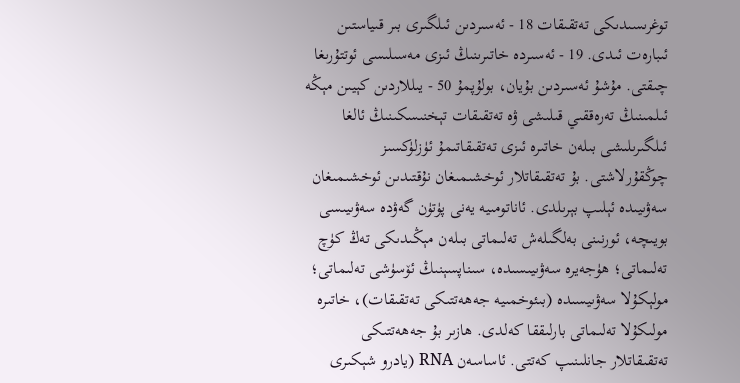توغرىسىدىكى تەتقىقات 18 - ئەسىردىن ئىلگىرى بىر قىياستىن ئىبارەت ئىدى. 19 - ئەسىردە خاتىرىنىڭ ئىزى مەسىلىسى ئوتتۇرىغا چىقتى. مۇشۇ ئەسىردىن بۇيان، بولۇپمۇ 50 - يىللاردىن كېيىن مېڭە ئىلمىنىڭ تەرەققىي قىلىشى ۋە تەتقىقات تېخنىسكىنىڭ ئالغا ئىلگىرىلىشى بىلەن خاتىرە ئىزى تەتقىقاتىمۇ ئۈزلۈكسىز چوڭقۇرلاشتى. بۇ تەتقىقاتلار ئوخشىمىغان نۇقتىدىن ئوخشىمىغان سەۋىيىدە ئېلىپ بېرىلدى. ئاناتومىيە يەنى پۈتۈن گەۋدە سەۋىيىسى بويىچە، ئورنىنى بەلگىلەش تەلىماتى بىلەن مېڭىدىكى تەڭ كۈچ تەلىماتى؛ ھۈجەيرە سەۋىيىسىدە، سىناپسېنىڭ ئۆسۈشى تەلىماتى؛ مولېكۇلا سەۋىيسىدە (بىئوخمىيە جەھەتتىكى تەتقىقات)، خاتىرە مولىكۇلا تەلىماتى بارلىققا كەلدى. ھازىر بۇ جەھەتتىكى تەتقىقاتلار جانلىنىپ كەتتى. ئاساسەن RNA (يادرو شېكىرى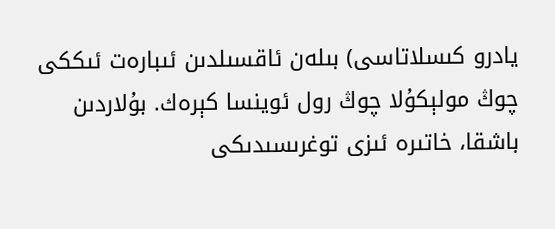يادرو كىسلاتاسى) بىلەن ئاقسىلدىن ئىبارەت ئىككى چوڭ مولېكۇلا چوڭ رول ئوينسا كېرەك. بۇلاردىن باشقا، خاتىرە ئىزى توغرىسىدىكى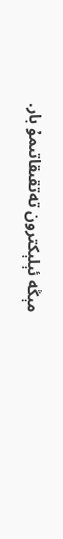مېڭە ئېلېكترون تەتقىقاتىمۇ بار.